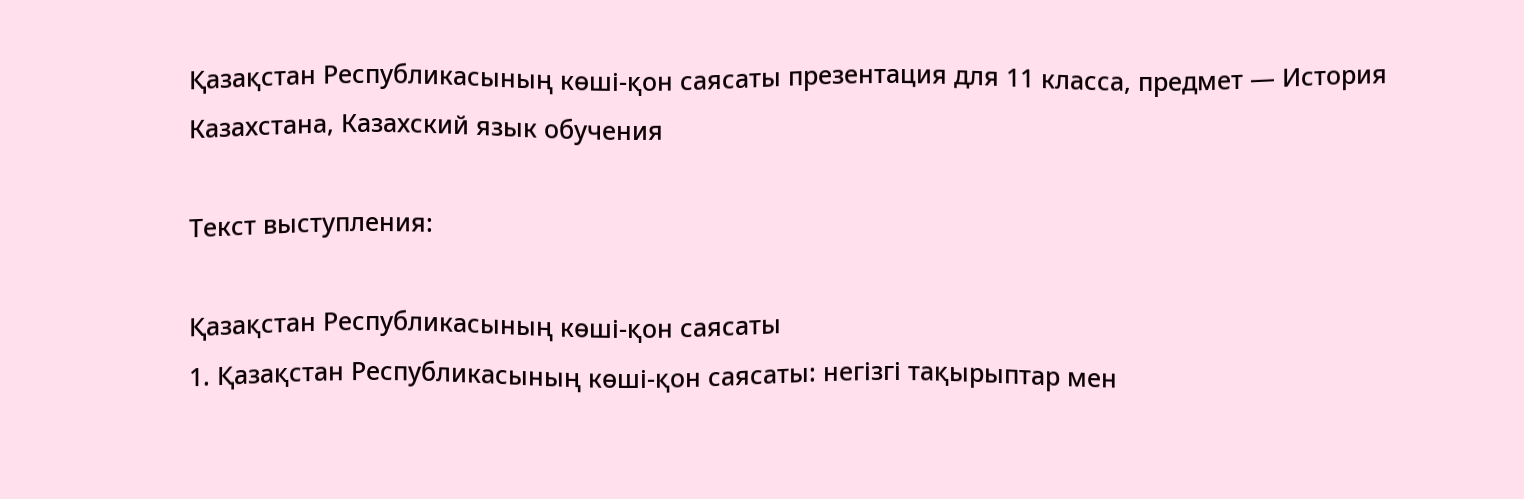Қазақстан Республикасының көші-қон саясаты презентация для 11 класса, предмет — История Казахстана, Казахский язык обучения

Текст выступления:

Қазақстан Республикасының көші-қон саясаты
1. Қазақстан Республикасының көші-қон саясаты: негізгі тақырыптар мен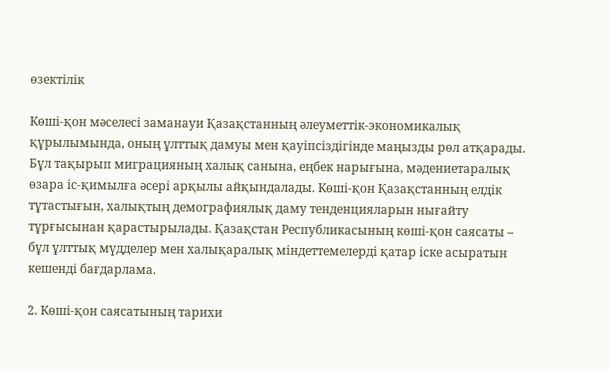өзектілік

Көші-қон мәселесі заманауи Қазақстанның әлеуметтік-экономикалық құрылымында, оның ұлттық дамуы мен қауіпсіздігінде маңызды рөл атқарады. Бұл тақырып миграцияның халық санына, еңбек нарығына, мәдениетаралық өзара іс-қимылға әсері арқылы айқындалады. Көші-қон Қазақстанның елдік тұтастығын, халықтың демографиялық даму тенденцияларын нығайту тұрғысынан қарастырылады. Қазақстан Республикасының көші-қон саясаты – бұл ұлттық мүдделер мен халықаралық міндеттемелерді қатар іске асыратын кешенді бағдарлама.

2. Көші-қон саясатының тарихи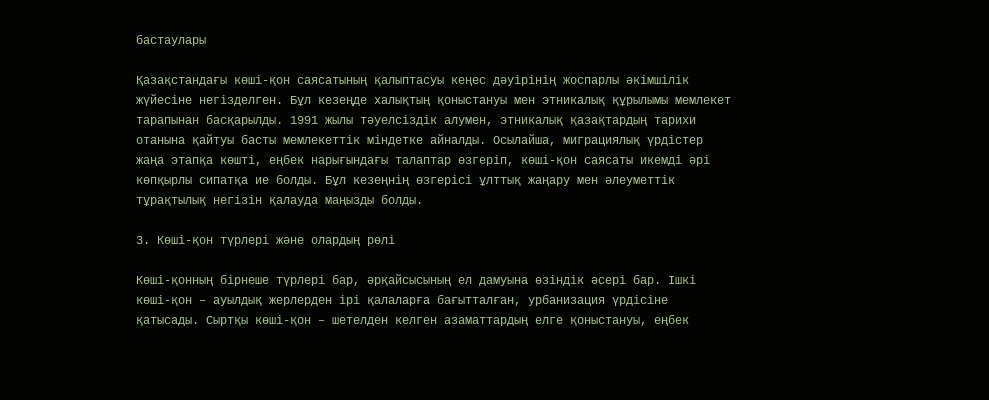бастаулары

Қазақстандағы көші-қон саясатының қалыптасуы кеңес дәуірінің жоспарлы әкімшілік жүйесіне негізделген. Бұл кезеңде халықтың қоныстануы мен этникалық құрылымы мемлекет тарапынан басқарылды. 1991 жылы тәуелсіздік алумен, этникалық қазақтардың тарихи отанына қайтуы басты мемлекеттік міндетке айналды. Осылайша, миграциялық үрдістер жаңа этапқа көшті, еңбек нарығындағы талаптар өзгеріп, көші-қон саясаты икемді әрі көпқырлы сипатқа ие болды. Бұл кезеңнің өзгерісі ұлттық жаңару мен әлеуметтік тұрақтылық негізін қалауда маңызды болды.

3. Көші-қон түрлері және олардың рөлі

Көші-қонның бірнеше түрлері бар, әрқайсысының ел дамуына өзіндік әсері бар. Ішкі көші-қон – ауылдық жерлерден ірі қалаларға бағытталған, урбанизация үрдісіне қатысады. Сыртқы көші-қон – шетелден келген азаматтардың елге қоныстануы, еңбек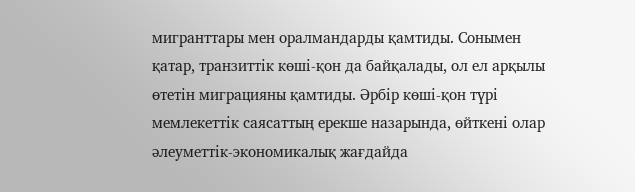мигранттары мен оралмандарды қамтиды. Сонымен қатар, транзиттік көші-қон да байқалады, ол ел арқылы өтетін миграцияны қамтиды. Әрбір көші-қон түрі мемлекеттік саясаттың ерекше назарында, өйткені олар әлеуметтік-экономикалық жағдайда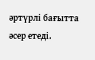әртүрлі бағытта әсер етеді.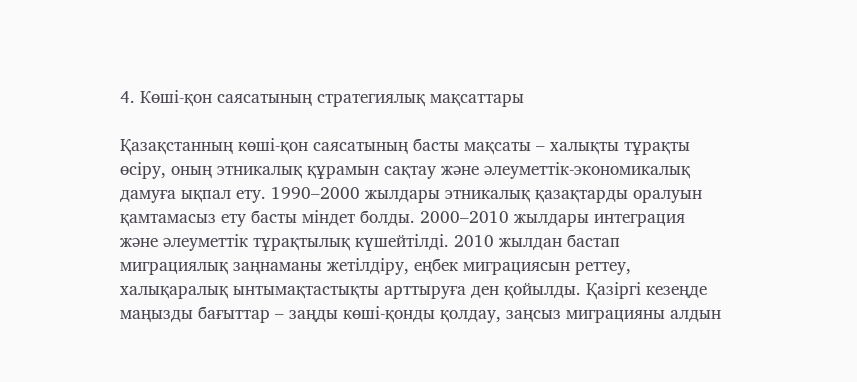4. Көші-қон саясатының стратегиялық мақсаттары

Қазақстанның көші-қон саясатының басты мақсаты – халықты тұрақты өсіру, оның этникалық құрамын сақтау және әлеуметтік-экономикалық дамуға ықпал ету. 1990–2000 жылдары этникалық қазақтарды оралуын қамтамасыз ету басты міндет болды. 2000–2010 жылдары интеграция және әлеуметтік тұрақтылық күшейтілді. 2010 жылдан бастап миграциялық заңнаманы жетілдіру, еңбек миграциясын реттеу, халықаралық ынтымақтастықты арттыруға ден қойылды. Қазіргі кезеңде маңызды бағыттар – заңды көші-қонды қолдау, заңсыз миграцияны алдын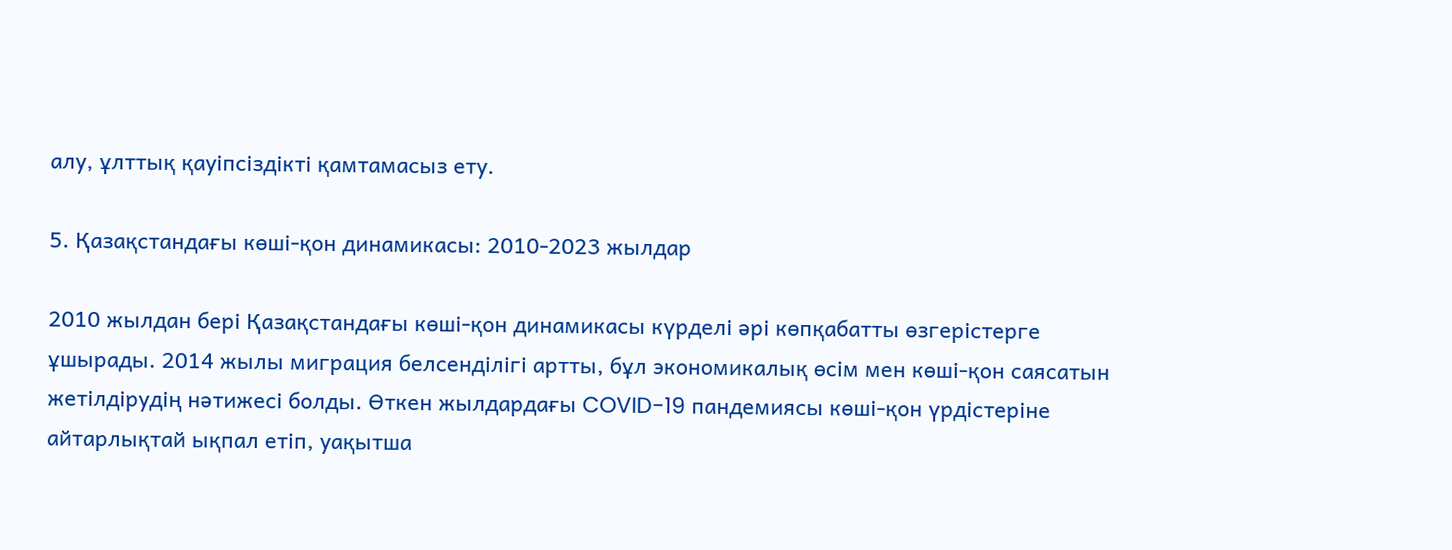алу, ұлттық қауіпсіздікті қамтамасыз ету.

5. Қазақстандағы көші-қон динамикасы: 2010-2023 жылдар

2010 жылдан бері Қазақстандағы көші-қон динамикасы күрделі әрі көпқабатты өзгерістерге ұшырады. 2014 жылы миграция белсенділігі артты, бұл экономикалық өсім мен көші-қон саясатын жетілдірудің нәтижесі болды. Өткен жылдардағы COVID-19 пандемиясы көші-қон үрдістеріне айтарлықтай ықпал етіп, уақытша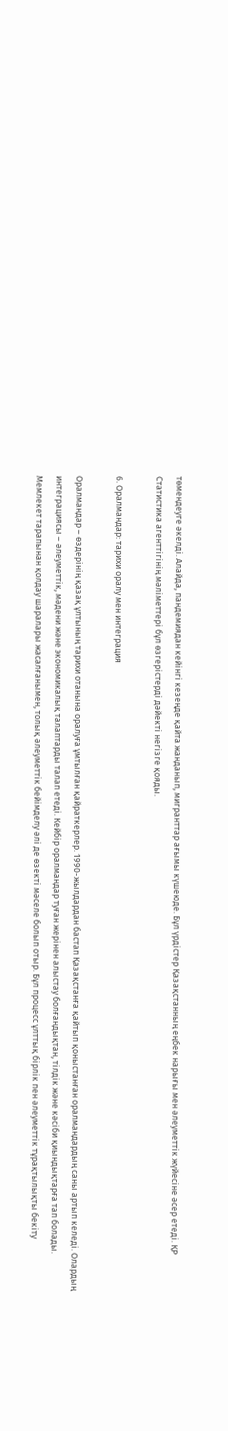төмендеуге әкелді. Алайда, пандемиядан кейінгі кезеңде қайта жанданып, мигранттар ағымы күшеюде. Бұл үрдістер Қазақстанның еңбек нарығы мен әлеуметтік жүйесіне әсер етеді. ҚР Статистика агенттігінің мәліметтері бұл өзгерістерді дәйекті негізге қояды.

6. Оралмандар: тарихи оралу мен интеграция

Оралмандар – өздерінің қазақ ұлтының тарихи отанына оралуға ұмтылған қайраткерлер. 1990-жылдардан бастап Қазақстанға қайтып қоныстанған оралмандардың саны артып келеді. Олардың интеграциясы – әлеуметтік, мәдени және экономикалық талаптарды талап етеді. Кейбір оралмандар туған жерінен алыстау болғандықтан, тілдік және кәсіби қиындықтарға тап болады. Мемлекет тарапынан қолдау шаралары жасалғанымен, толық әлеуметтік бейімделу әлі де өзекті мәселе болып отыр. Бұл процесс ұлттық бірлік пен әлеуметтік тұрақтылықты бекіту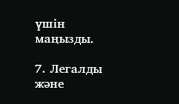үшін маңызды.

7. Легалды және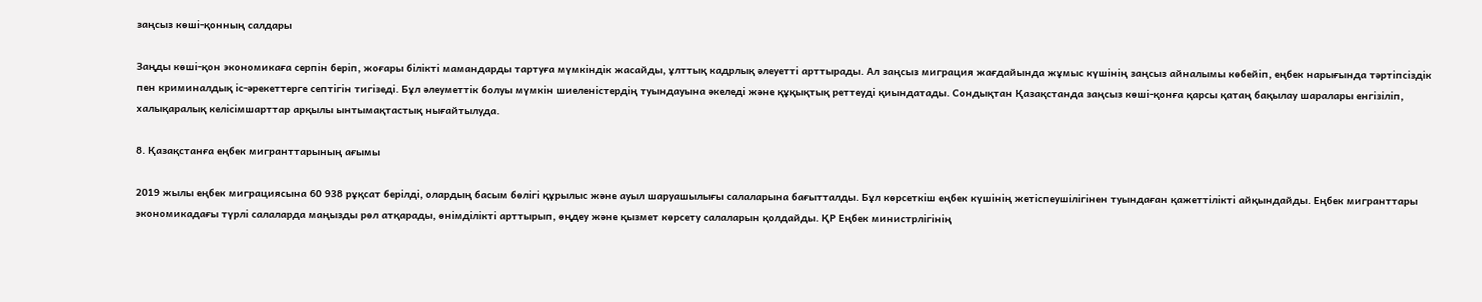заңсыз көші-қонның салдары

Заңды көші-қон экономикаға серпін беріп, жоғары білікті мамандарды тартуға мүмкіндік жасайды, ұлттық кадрлық әлеуетті арттырады. Ал заңсыз миграция жағдайында жұмыс күшінің заңсыз айналымы көбейіп, еңбек нарығында тәртіпсіздік пен криминалдық іс-әрекеттерге септігін тигізеді. Бұл әлеуметтік болуы мүмкін шиеленістердің туындауына әкеледі және құқықтық реттеуді қиындатады. Сондықтан Қазақстанда заңсыз көші-қонға қарсы қатаң бақылау шаралары енгізіліп, халықаралық келісімшарттар арқылы ынтымақтастық нығайтылуда.

8. Қазақстанға еңбек мигранттарының ағымы

2019 жылы еңбек миграциясына 60 938 рұқсат берілді, олардың басым бөлігі құрылыс және ауыл шаруашылығы салаларына бағытталды. Бұл көрсеткіш еңбек күшінің жетіспеушілігінен туындаған қажеттілікті айқындайды. Еңбек мигранттары экономикадағы түрлі салаларда маңызды рөл атқарады, өнімділікті арттырып, өңдеу және қызмет көрсету салаларын қолдайды. ҚР Еңбек министрлігінің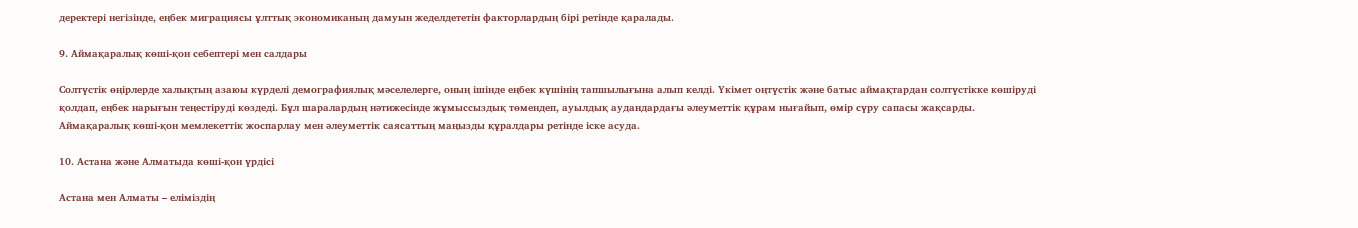деректері негізінде, еңбек миграциясы ұлттық экономиканың дамуын жеделдететін факторлардың бірі ретінде қаралады.

9. Аймақаралық көші-қон себептері мен салдары

Солтүстік өңірлерде халықтың азаюы күрделі демографиялық мәселелерге, оның ішінде еңбек күшінің тапшылығына алып келді. Үкімет оңтүстік және батыс аймақтардан солтүстікке көшіруді қолдап, еңбек нарығын теңестіруді көздеді. Бұл шаралардың нәтижесінде жұмыссыздық төмендеп, ауылдық аудандардағы әлеуметтік құрам нығайып, өмір сүру сапасы жақсарды. Аймақаралық көші-қон мемлекеттік жоспарлау мен әлеуметтік саясаттың маңызды құралдары ретінде іске асуда.

10. Астана және Алматыда көші-қон үрдісі

Астана мен Алматы – еліміздің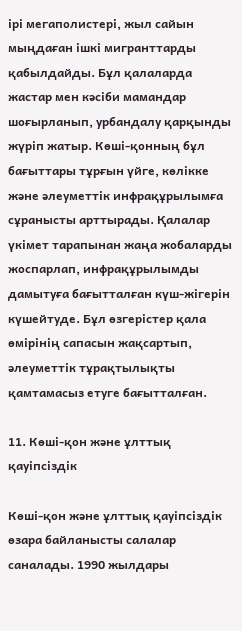ірі мегаполистері, жыл сайын мыңдаған ішкі мигранттарды қабылдайды. Бұл қалаларда жастар мен кәсіби мамандар шоғырланып, урбандалу қарқынды жүріп жатыр. Көші-қонның бұл бағыттары тұрғын үйге, көлікке және әлеуметтік инфрақұрылымға сұранысты арттырады. Қалалар үкімет тарапынан жаңа жобаларды жоспарлап, инфрақұрылымды дамытуға бағытталған күш-жігерін күшейтуде. Бұл өзгерістер қала өмірінің сапасын жақсартып, әлеуметтік тұрақтылықты қамтамасыз етуге бағытталған.

11. Көші-қон және ұлттық қауіпсіздік

Көші-қон және ұлттық қауіпсіздік өзара байланысты салалар саналады. 1990 жылдары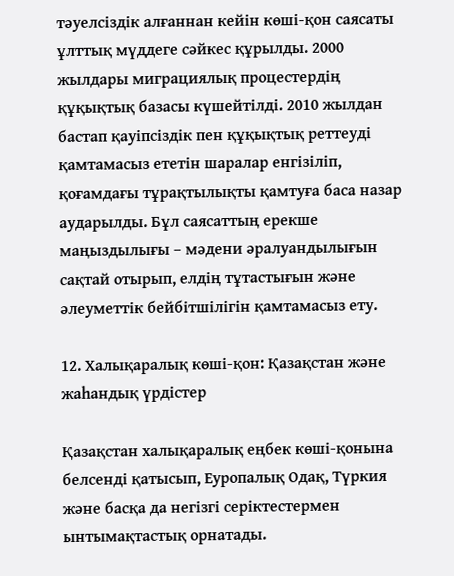тәуелсіздік алғаннан кейін көші-қон саясаты ұлттық мүддеге сәйкес құрылды. 2000 жылдары миграциялық процестердің құқықтық базасы күшейтілді. 2010 жылдан бастап қауіпсіздік пен құқықтық реттеуді қамтамасыз ететін шаралар енгізіліп, қоғамдағы тұрақтылықты қамтуға баса назар аударылды. Бұл саясаттың ерекше маңыздылығы – мәдени әралуандылығын сақтай отырып, елдің тұтастығын және әлеуметтік бейбітшілігін қамтамасыз ету.

12. Халықаралық көші-қон: Қазақстан және жаһандық үрдістер

Қазақстан халықаралық еңбек көші-қонына белсенді қатысып, Еуропалық Одақ, Түркия және басқа да негізгі серіктестермен ынтымақтастық орнатады.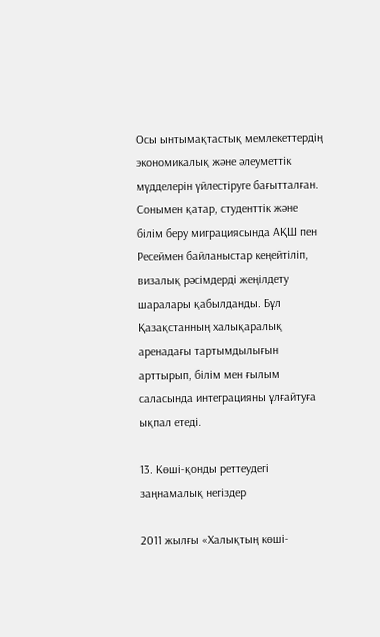Осы ынтымақтастық мемлекеттердің экономикалық және әлеуметтік мүдделерін үйлестіруге бағытталған. Сонымен қатар, студенттік және білім беру миграциясында АҚШ пен Ресеймен байланыстар кеңейтіліп, визалық рәсімдерді жеңілдету шаралары қабылданды. Бұл Қазақстанның халықаралық аренадағы тартымдылығын арттырып, білім мен ғылым саласында интеграцияны ұлғайтуға ықпал етеді.

13. Көші-қонды реттеудегі заңнамалық негіздер

2011 жылғы «Халықтың көші-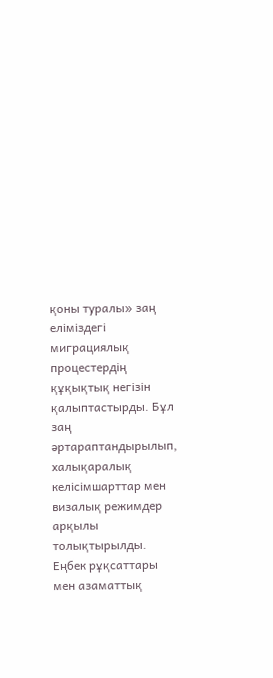қоны туралы» заң еліміздегі миграциялық процестердің құқықтық негізін қалыптастырды. Бұл заң әртараптандырылып, халықаралық келісімшарттар мен визалық режимдер арқылы толықтырылды. Еңбек рұқсаттары мен азаматтық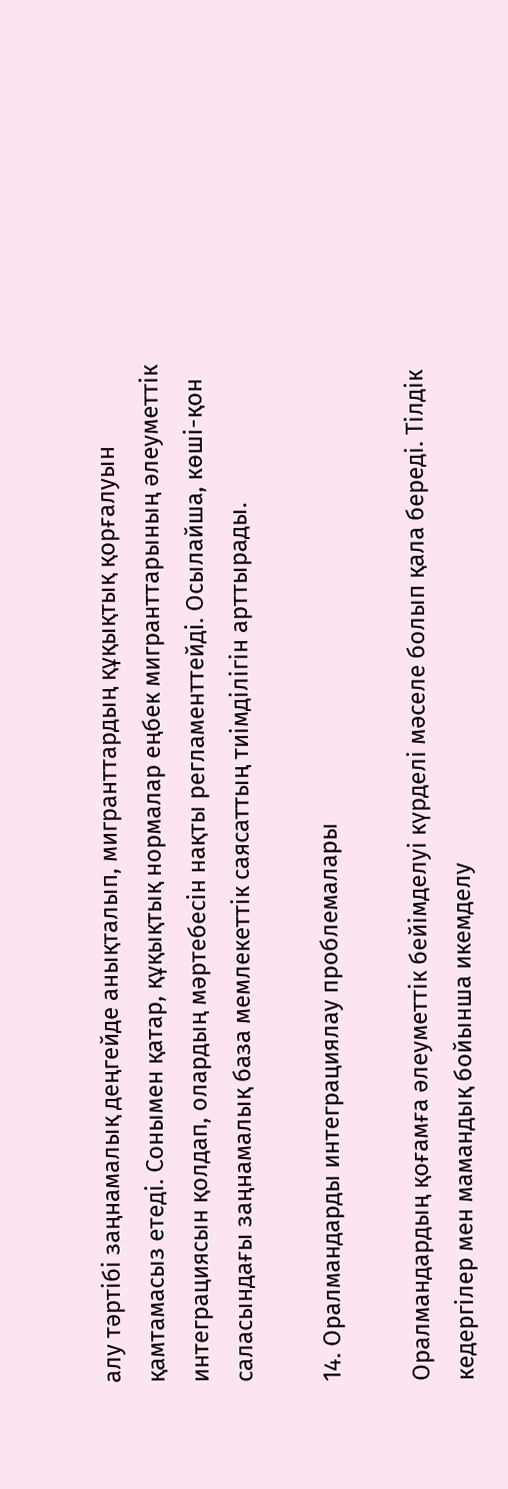алу тәртібі заңнамалық деңгейде анықталып, мигранттардың құқықтық қорғалуын қамтамасыз етеді. Сонымен қатар, құқықтық нормалар еңбек мигранттарының әлеуметтік интеграциясын қолдап, олардың мәртебесін нақты регламенттейді. Осылайша, көші-қон саласындағы заңнамалық база мемлекеттік саясаттың тиімділігін арттырады.

14. Оралмандарды интеграциялау проблемалары

Оралмандардың қоғамға әлеуметтік бейімделуі күрделі мәселе болып қала береді. Тілдік кедергілер мен мамандық бойынша икемделу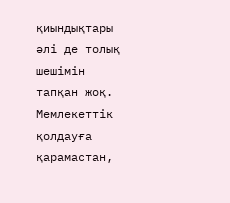қиындықтары әлі де толық шешімін тапқан жоқ. Мемлекеттік қолдауға қарамастан,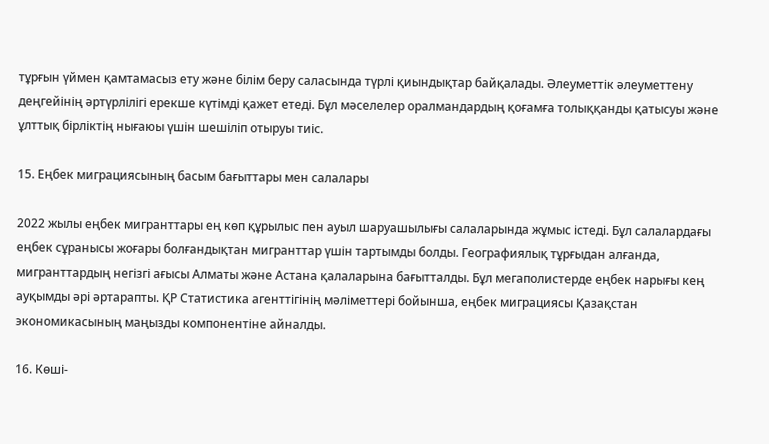тұрғын үймен қамтамасыз ету және білім беру саласында түрлі қиындықтар байқалады. Әлеуметтік әлеуметтену деңгейінің әртүрлілігі ерекше күтімді қажет етеді. Бұл мәселелер оралмандардың қоғамға толыққанды қатысуы және ұлттық бірліктің нығаюы үшін шешіліп отыруы тиіс.

15. Еңбек миграциясының басым бағыттары мен салалары

2022 жылы еңбек мигранттары ең көп құрылыс пен ауыл шаруашылығы салаларында жұмыс істеді. Бұл салалардағы еңбек сұранысы жоғары болғандықтан мигранттар үшін тартымды болды. Географиялық тұрғыдан алғанда, мигранттардың негізгі ағысы Алматы және Астана қалаларына бағытталды. Бұл мегаполистерде еңбек нарығы кең ауқымды әрі әртарапты. ҚР Статистика агенттігінің мәліметтері бойынша, еңбек миграциясы Қазақстан экономикасының маңызды компонентіне айналды.

16. Көші-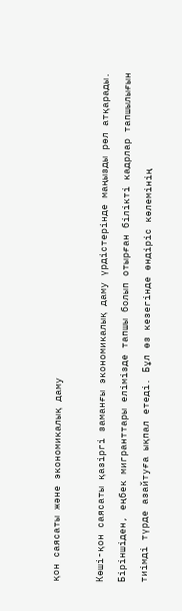қон саясаты және экономикалық даму

Көші-қон саясаты қазіргі заманғы экономикалық даму үрдістерінде маңызды рөл атқарады. Біріншіден, еңбек мигранттары елімізде тапшы болып отырған білікті кадрлар тапшылығын тиімді түрде азайтуға ықпал етеді. Бұл өз кезегінде өндіріс көлемінің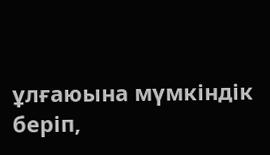ұлғаюына мүмкіндік беріп,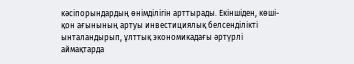кәсіпорындардың өнімділігін арттырады. Екіншіден, көші-қон ағынының артуы инвестициялық белсенділікті ынталандырып, ұлттық экономикадағы әртүрлі аймақтарда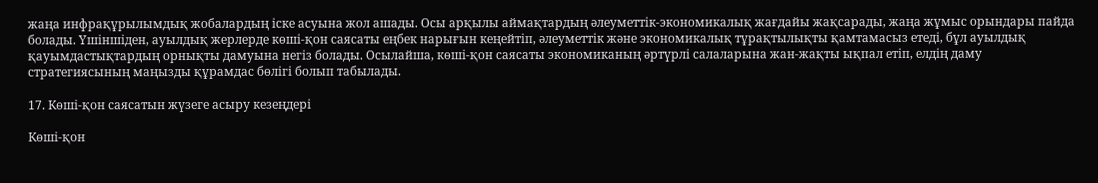жаңа инфрақұрылымдық жобалардың іске асуына жол ашады. Осы арқылы аймақтардың әлеуметтік-экономикалық жағдайы жақсарады, жаңа жұмыс орындары пайда болады. Үшіншіден, ауылдық жерлерде көші-қон саясаты еңбек нарығын кеңейтіп, әлеуметтік және экономикалық тұрақтылықты қамтамасыз етеді, бұл ауылдық қауымдастықтардың орнықты дамуына негіз болады. Осылайша, көші-қон саясаты экономиканың әртүрлі салаларына жан-жақты ықпал етіп, елдің даму стратегиясының маңызды құрамдас бөлігі болып табылады.

17. Көші-қон саясатын жүзеге асыру кезеңдері

Көші-қон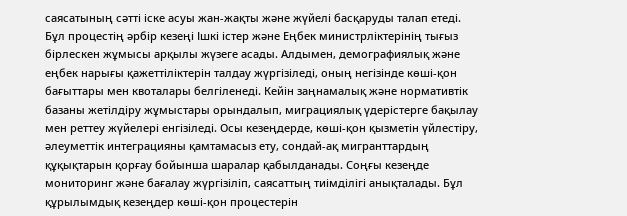саясатының сәтті іске асуы жан-жақты және жүйелі басқаруды талап етеді. Бұл процестің әрбір кезеңі Ішкі істер және Еңбек министрліктерінің тығыз бірлескен жұмысы арқылы жүзеге асады. Алдымен, демографиялық және еңбек нарығы қажеттіліктерін талдау жүргізіледі, оның негізінде көші-қон бағыттары мен квоталары белгіленеді. Кейін заңнамалық және нормативтік базаны жетілдіру жұмыстары орындалып, миграциялық үдерістерге бақылау мен реттеу жүйелері енгізіледі. Осы кезеңдерде, көші-қон қызметін үйлестіру, әлеуметтік интеграцияны қамтамасыз ету, сондай-ақ мигранттардың құқықтарын қорғау бойынша шаралар қабылданады. Соңғы кезеңде мониторинг және бағалау жүргізіліп, саясаттың тиімділігі анықталады. Бұл құрылымдық кезеңдер көші-қон процестерін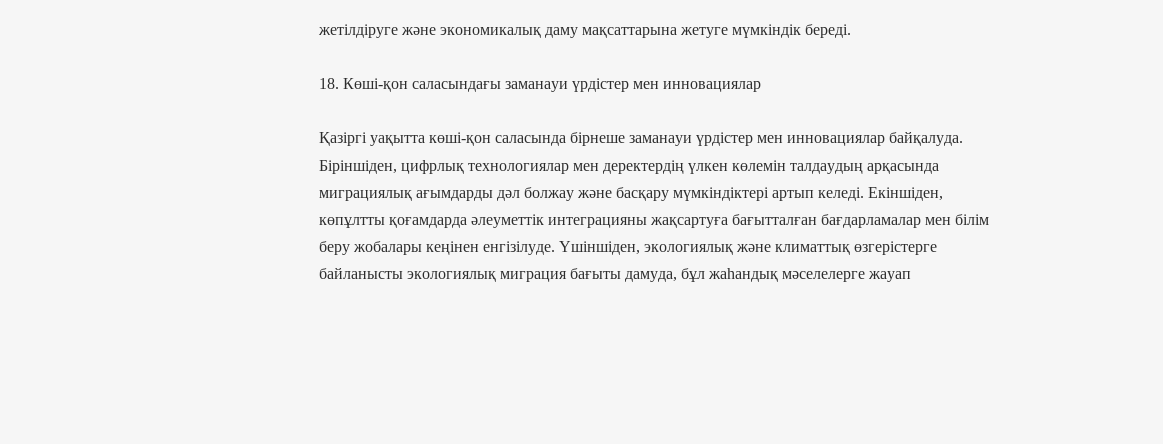жетілдіруге және экономикалық даму мақсаттарына жетуге мүмкіндік береді.

18. Көші-қон саласындағы заманауи үрдістер мен инновациялар

Қазіргі уақытта көші-қон саласында бірнеше заманауи үрдістер мен инновациялар байқалуда. Біріншіден, цифрлық технологиялар мен деректердің үлкен көлемін талдаудың арқасында миграциялық ағымдарды дәл болжау және басқару мүмкіндіктері артып келеді. Екіншіден, көпұлтты қоғамдарда әлеуметтік интеграцияны жақсартуға бағытталған бағдарламалар мен білім беру жобалары кеңінен енгізілуде. Үшіншіден, экологиялық және климаттық өзгерістерге байланысты экологиялық миграция бағыты дамуда, бұл жаһандық мәселелерге жауап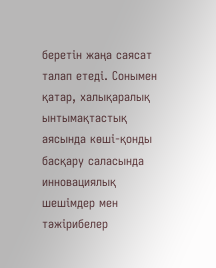беретін жаңа саясат талап етеді. Сонымен қатар, халықаралық ынтымақтастық аясында көші-қонды басқару саласында инновациялық шешімдер мен тәжірибелер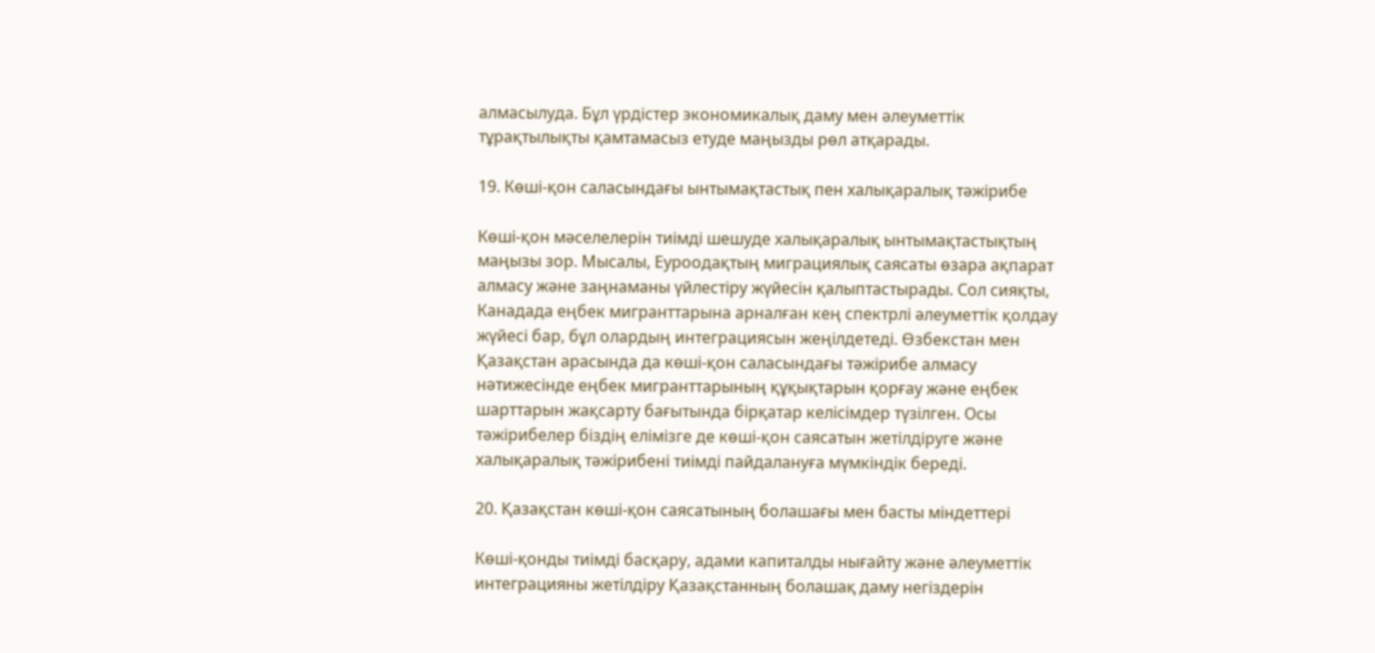алмасылуда. Бұл үрдістер экономикалық даму мен әлеуметтік тұрақтылықты қамтамасыз етуде маңызды рөл атқарады.

19. Көші-қон саласындағы ынтымақтастық пен халықаралық тәжірибе

Көші-қон мәселелерін тиімді шешуде халықаралық ынтымақтастықтың маңызы зор. Мысалы, Еуроодақтың миграциялық саясаты өзара ақпарат алмасу және заңнаманы үйлестіру жүйесін қалыптастырады. Сол сияқты, Канадада еңбек мигранттарына арналған кең спектрлі әлеуметтік қолдау жүйесі бар, бұл олардың интеграциясын жеңілдетеді. Өзбекстан мен Қазақстан арасында да көші-қон саласындағы тәжірибе алмасу нәтижесінде еңбек мигранттарының құқықтарын қорғау және еңбек шарттарын жақсарту бағытында бірқатар келісімдер түзілген. Осы тәжірибелер біздің елімізге де көші-қон саясатын жетілдіруге және халықаралық тәжірибені тиімді пайдалануға мүмкіндік береді.

20. Қазақстан көші-қон саясатының болашағы мен басты міндеттері

Көші-қонды тиімді басқару, адами капиталды нығайту және әлеуметтік интеграцияны жетілдіру Қазақстанның болашақ даму негіздерін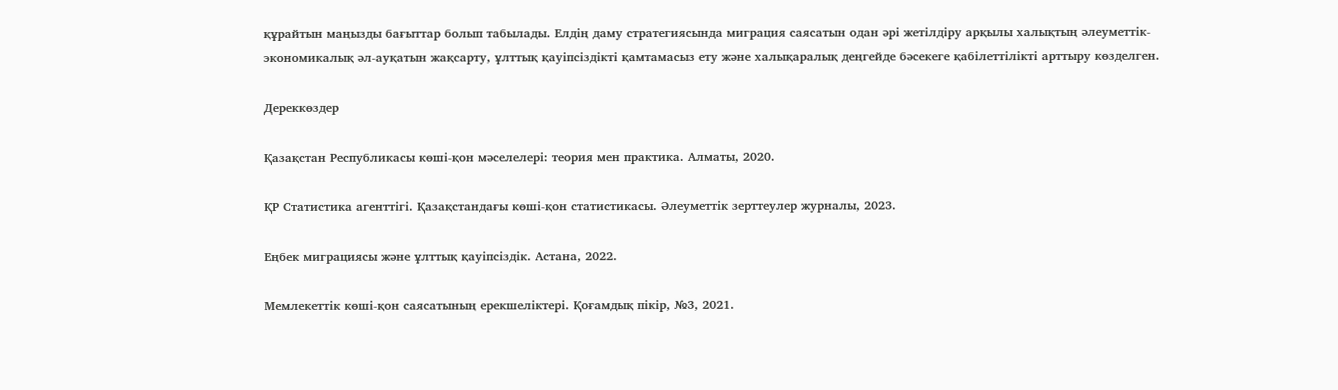құрайтын маңызды бағыттар болып табылады. Елдің даму стратегиясында миграция саясатын одан әрі жетілдіру арқылы халықтың әлеуметтік-экономикалық әл-ауқатын жақсарту, ұлттық қауіпсіздікті қамтамасыз ету және халықаралық деңгейде бәсекеге қабілеттілікті арттыру көзделген.

Дереккөздер

Қазақстан Республикасы көші-қон мәселелері: теория мен практика. Алматы, 2020.

ҚР Статистика агенттігі. Қазақстандағы көші-қон статистикасы. Әлеуметтік зерттеулер журналы, 2023.

Еңбек миграциясы және ұлттық қауіпсіздік. Астана, 2022.

Мемлекеттік көші-қон саясатының ерекшеліктері. Қоғамдық пікір, №3, 2021.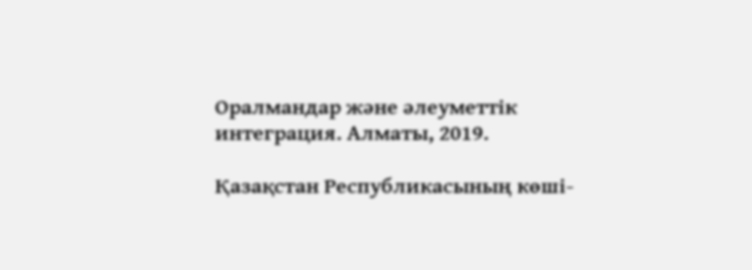Оралмандар және әлеуметтік интеграция. Алматы, 2019.

Қазақстан Республикасының көші-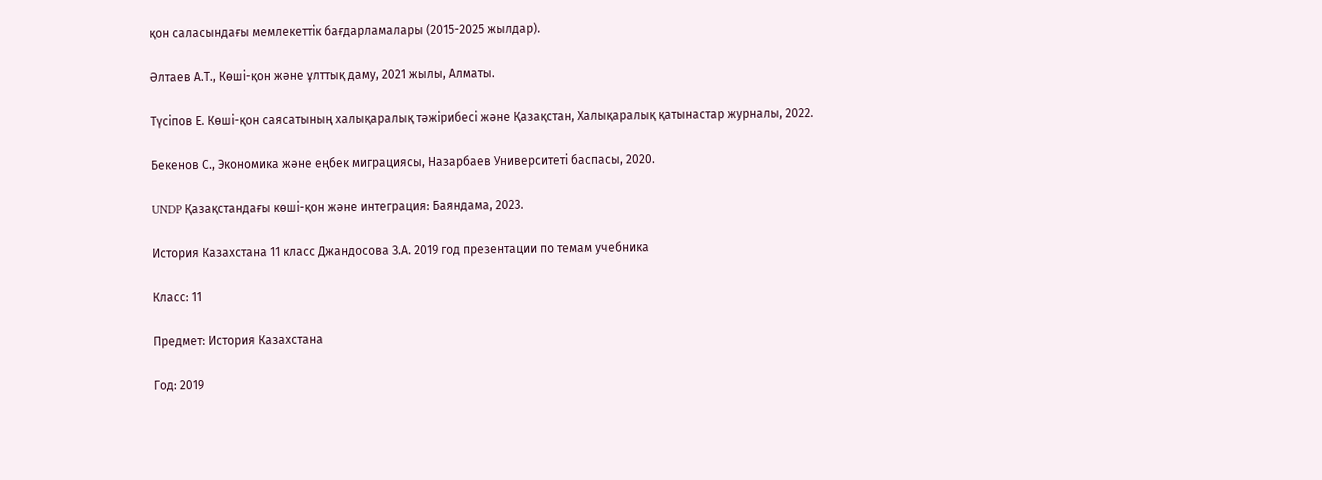қон саласындағы мемлекеттік бағдарламалары (2015-2025 жылдар).

Әлтаев А.Т., Көші-қон және ұлттық даму, 2021 жылы, Алматы.

Түсіпов Е. Көші-қон саясатының халықаралық тәжірибесі және Қазақстан, Халықаралық қатынастар журналы, 2022.

Бекенов С., Экономика және еңбек миграциясы, Назарбаев Университеті баспасы, 2020.

UNDP Қазақстандағы көші-қон және интеграция: Баяндама, 2023.

История Казахстана 11 класс Джандосова З.А. 2019 год презентации по темам учебника

Класс: 11

Предмет: История Казахстана

Год: 2019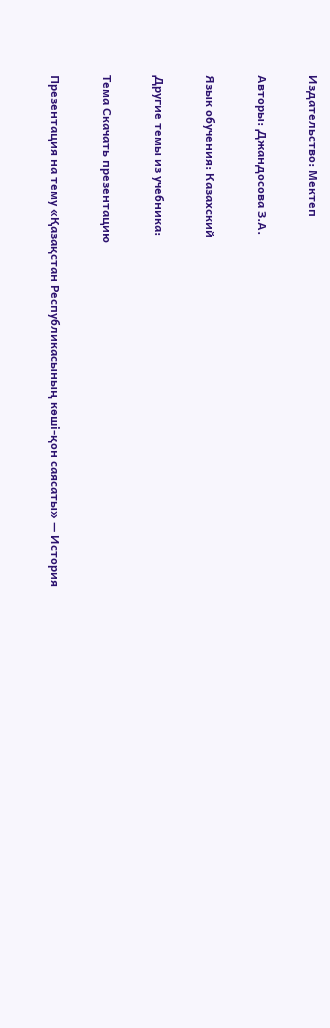Издательство: Мектеп

Авторы: Джандосова З.А.

Язык обучения: Казахский

Другие темы из учебника:

Тема Скачать презентацию

Презентация на тему «Қазақстан Республикасының көші-қон саясаты» — История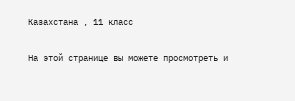Казахстана , 11 класс

На этой странице вы можете просмотреть и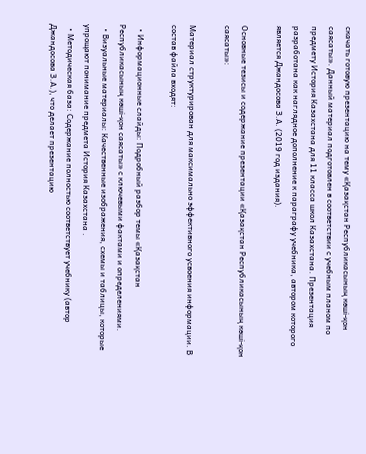скачать готовую презентацию на тему «Қазақстан Республикасының көші-қон саясаты». Данный материал подготовлен в соответствии с учебным планом по предмету История Казахстана для 11 класса школ Казахстана. Презентация разработана как наглядное дополнение к параграфу учебника, автором которого является Джандосова З.А. (2019 год издания).

Основные тезисы и содержание презентации «Қазақстан Республикасының көші-қон саясаты»:

Материал структурирован для максимально эффективного усвоения информации. В состав файла входят:

  • Информационные слайды: Подробный разбор темы «Қазақстан Республикасының көші-қон саясаты» с ключевыми фактами и определениями.
  • Визуальные материалы: Качественные изображения, схемы и таблицы, которые упрощают понимание предмета История Казахстана .
  • Методическая база: Содержание полностью соответствует учебнику (автор Джандосова З.А.), что делает презентацию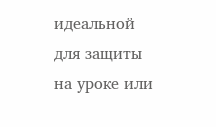идеальной для защиты на уроке или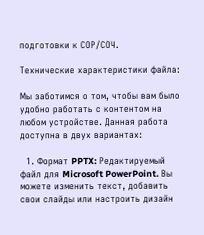подготовки к СОР/СОЧ.

Технические характеристики файла:

Мы заботимся о том, чтобы вам было удобно работать с контентом на любом устройстве. Данная работа доступна в двух вариантах:

  1. Формат PPTX: Редактируемый файл для Microsoft PowerPoint. Вы можете изменить текст, добавить свои слайды или настроить дизайн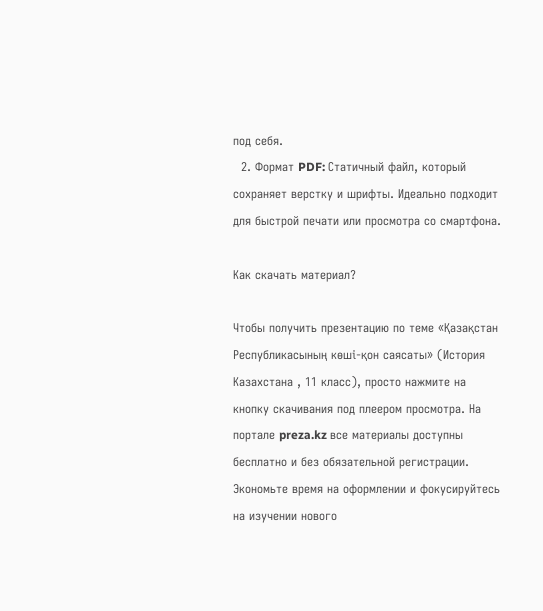под себя.
  2. Формат PDF: Статичный файл, который сохраняет верстку и шрифты. Идеально подходит для быстрой печати или просмотра со смартфона.

Как скачать материал?

Чтобы получить презентацию по теме «Қазақстан Республикасының көші-қон саясаты» (История Казахстана , 11 класс), просто нажмите на кнопку скачивания под плеером просмотра. На портале preza.kz все материалы доступны бесплатно и без обязательной регистрации. Экономьте время на оформлении и фокусируйтесь на изучении нового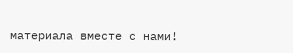материала вместе с нами!